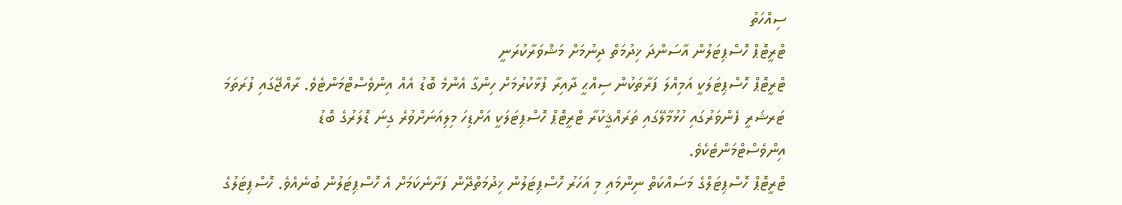ސިއްހަތު
ޓްރީޓޮޕް ހޮސްޕިޓަލުން އާސަންދަ ޚިދުމަތް ދިނުމަށް މަޝްވަރާކުރަނީ
ޓްރީޓޮޕް ހޮސްޕިޓަލަކީ އަމިއްލަ ފަރާތަކުން ސިއްޙީ ދާއިރާ ފުޅާކުރުމަށް ހިންގާ އެންމެ ބޮޑު އެއް އިންވެސްޓްމަންޓެވެ. ރާއްޖޭގައި ފުރަތަމަ ޓަރޝަރީ ފެންވަރުގައި ހުޅުމާލޭގައި ތަރައްޤީކުރާ ޓްރީޓޮޕް ހޮސްޕިޓަލަކީ އަށްޑިހަ މިލިއަނަށްވުރެ ގިނަ ޑޮލަރުގެ ބޮޑު އިންވެސްޓްމަންޓެކެވެ.
ޓްރީޓޮޕް ހޮސްޕިޓަލްގެ މަސައްކަތް ނިންމައި މި އަހަރު ހޮސްޕިޓަލުން ޚިދުމަތްދޭން ފަށާނެކަމަށް އެ ހޮސްޕިޓަލުން ބުނެއެވެ. ހޮސްޕިޓަލުގެ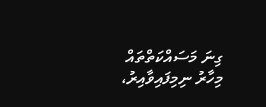ގިނަ މަސައްކަތްތައް މިހާރު ނިމިފައިވާއިރު،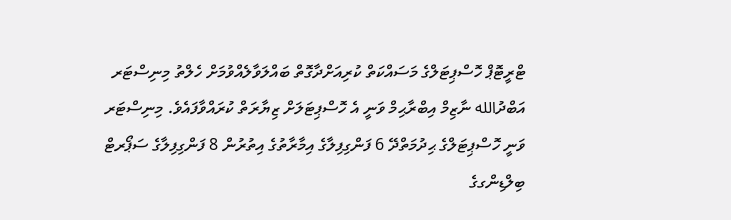ޓްރީޓޮޕް ހޮސްޕިޓަލްގެ މަސައްކަތް ކުރިއަށްދާގޮތް ބައްލަވާލެއްވުމަށް ހެލްތު މިނިސްޓަރ އަބްދުالله ނާޒިމް އިބްރާޙިމް ވަނީ އެ ހޮސްޕިޓަލަށް ޒިޔާރަތް ކުރައްވާފައެވެ. މިނިސްޓަރ ވަނީ ހޮސްޕިޓަލްގެ ޙިދުމަތްދޭ 6 ފަންގިފިލާގެ އިމާރާތުގެ އިތުރުން 8 ފަންގިފިލާގެ ސަޕޯރޓް ބިލްޑިންގގެ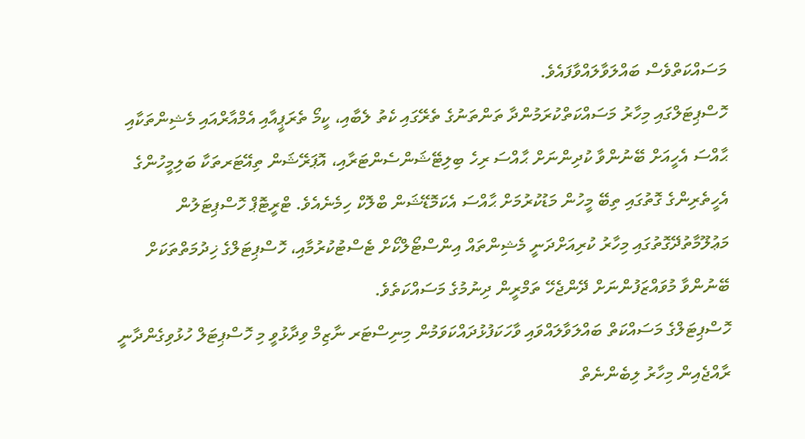މަސައްކަތްވެސް ބައްލަވާލައްވާފައެވެ.
ހޮސްޕިޓަލްގައި މިހާރު މަސައްކަތްކުރަމުންދާ ތަންތަނުގެ ތެރޭގައި ކެތު ލެބާއި، ކީމޯ ތެރަޕީއާއި އެމްއާރްއައި މެޝިންތަކާއި ޙާއްސަ އެހީއަށް ބޭނުންވާ ކުދިންނަށް ޙާއްސަ ރިހެ ބިލިޓޭޝަންސެންޓަރާއި، އޮޕަރޭޝަން ތިއޭޓަރތަކާ ބަލިމީހުންގެ އެހީތެރިންގެ ގޮތުގައި ތިބޭ މީހުން މަޑުކުރުމަށް ޙާއްސަ އެކަމޮޑޭޝަން ބްލޮކް ހިމެނެއެވެ. ޓްރީޓޮޕް ހޮސްޕިޓަލުން މަޢުލޫމާތުދޭގޮތުގައި މިހާރު ކުރިއަށްދަނީ މެޝިންތައް އިންސްޓޯލްކޯށް ޓެސްޓުކުރުމާއި، ހޮސްޕިޓަލްގެ ޚިދުމަތްތަކަށް ބޭނުންވާ މުވައްޒަފުންނަށް ދޭންޖެހޭ ތަމްރީން ދިނުމުގެ މަސައްކަތެވެ.
ހޮސްޕިޓަލްގެ މަސައްކަތް ބައްލަވާލައްވައި ވާހަކަފުޅުދައްކަވަމުން މިނިސްޓަރ ނާޒިމް ވިދާޅުވީ މި ހޮސްޕިޓަލް ހުޅުވިގެންދާނީ ރާއްޖެއިން މިހާރު ލިބެންނެތް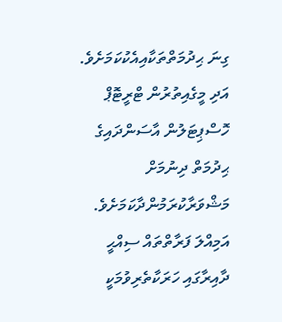ގިނަ ޙިދުމަތްތަކާއިއެކުކަމަށެވެ. އަދި މީގެއިތުރުން ޓްރީޓޮޕް ހޮސްޕިޓަލުން އާސަންދައިގެ ޙިދުމަތް ދިނުމަށް މަޝްވަރާކުރަމުންދާކަމަށެވެ.
އަމިއްލަ ފަރާތްތައް ސިއްޙީ ދާއިރާގައި ހަރަކާތެރިވުމަކީ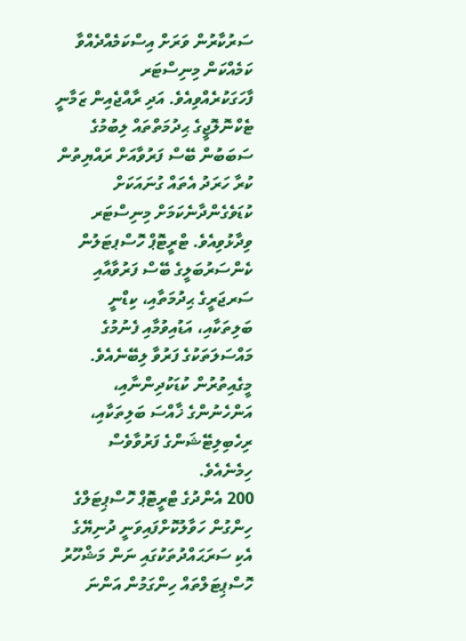ސަރުކާރުން ވަރަށް އިސްކަމެއްދެއްވާ ކަމެއްކަން މިނިސްޓަރ ފާހަގަކުރެއްވިއެވެ. އަދި ރާއްޖެއިން ޒަމާނީ ޓެކްނޮލޮޖީގެ ޙިދުމަތްތައް ލިބުމުގެ ސަބަބުން ބޭސް ފަރުވާއަށް ރައްޔިތުން ކުރާ ހަރަދު އެތައް ގުނައަކަށް ކުޑަވެގެންދާނެކަމަށް މިނިސްޓަރ ވިދާޅުވިއެވެ. ޓްރީޓޮޕް ހޮސްޕޓަލުން ކެންސަރުބަލީގެ ބޭސް ފަރުވާއާއި ސަރޖަރީގެ ޙިދުމަތާއި، ކިޑްނީ ބަލިތަކާއި، އަޑުއިވުމާއި ފެނުމުގެ މައްސަލަތަކުގެ ފަރުވާ ލިބޭނެއެވެ. މީގެއިތުރުން ކުޑަކުދިންނާއި، އަންހެނުންގެ ޚާއްސަ ބަލިތަކާއި، ރިހެބިލިޓޭޝަންގެ ފަރުވާވެސް ހިމެނެއެވެ.
200 އެންދުގެ ޓްރީޓޮޕް ހޮސްޕިޓަލްގެ ހިންގުން ހަވާލުކޮށްފައިވަނީ ދުނިޔޭގެ އެކި ސަރަޙައްދުތަކުގައި ނަން މަޝްހޫރު ހޮސްޕިޓަލްތައް ހިންގަމުން އަންނަ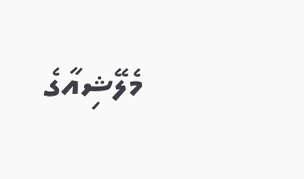މެލޭޝިއާގެ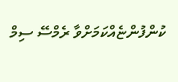ކުންފުންޏެއްކަމަށްވާ ރެމްސޭ ސިމް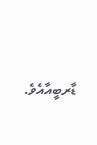ޑާރބީއާއެވެ.